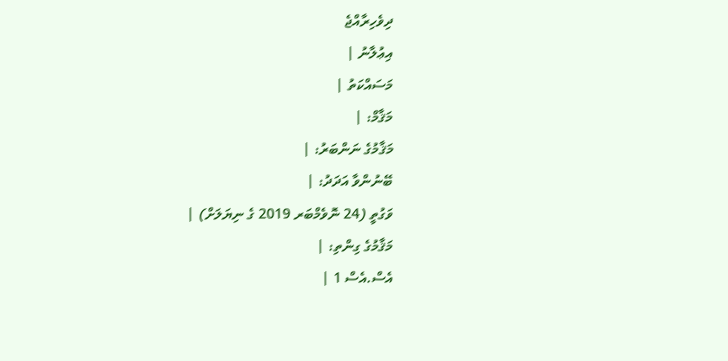ދިވެހިރާއްޖެ
އިޢުލާނު |
މަސައްކަތު |
މަޤާމް: |
މަޤާމުގެ ނަންބަރު: |
ބޭނުންވާ އަދަދު: |
ވަގުތީ (24 ނޮވެމްބަރ 2019 ގެ ނިޔަލަށް) |
މަޤާމުގެ ގިންތި: |
އެސް.އެސް 1 |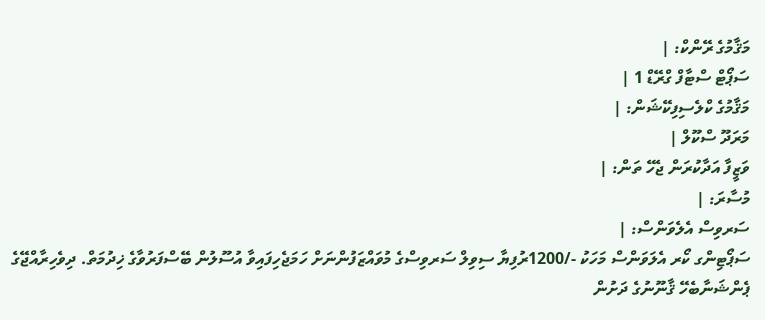މަޤާމުގެ ރޭންކް: |
ސަޕޯޓް ސްޓާފް ގްރޭޑް 1 |
މަޤާމުގެ ކްލެސިފިކޭޝަން: |
މަރަދޫ ސްކޫލް |
ވަޒީފާ އަދާކުރަން ޖެހޭ ތަން: |
މުސާރަ: |
ސަރވިސް އެލެވަންސް: |
ސަޕޯޓިންގ ކޯރ އެލަވަންސް މަހަކު -/1200ރުފިޔާ ސިވިލް ސަރވިސްގެ މުވައްޒަފުންނަށް ހަމަޖެހިފައިވާ އުސޫލުން ބޭސްފަރުވާގެ ޚިދުމަތް. ދިވެހިރާއްޖޭގެ ޕެންޝަނާބެހޭ ޤާނޫނުގެ ދަށުން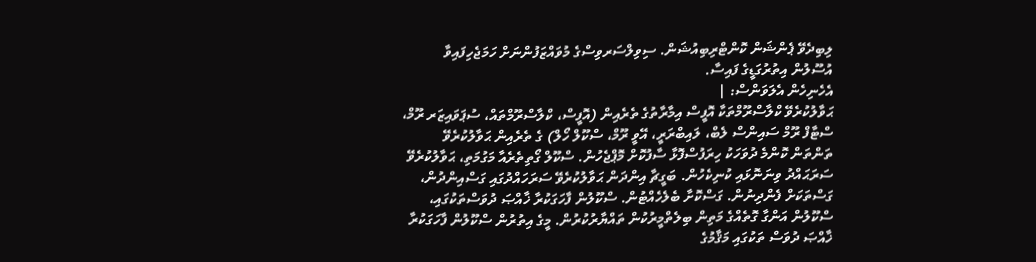ލިބިދެވޭ ޕެންޝަން ކޮންޓްރިބިއުޝަން. ސިވިލްސަރވިސްގެ މުވައްޒަފުންނަށް ހަމަޖެހިފައިވާ އުސޫލުން އިތުރުގަޑީގެ ފައިސާ.
އެހެނިހެން އެލަވަންސް: |
ޙަވާލުކުރެވޭ ކްލާސްރޫމްތަކާ އޮފީސް އިމާރާތުގެ ތެރެއިން (އޮފީސް، ކްލާސްރޫމްތައް، ސުޕަވައިޒަރ ރޫމް، ސްޓާފް ރޫމް ސައިންސް ލެބް، ލައިބްރަރީ، އޭވީ ރޫމް، ސްކޫލް ހޯލް) ގެ ތެރެއިން ޙަވާލުކުރެވޭ ތަންތަން ކޮންމެ ދުވަހަކު ހިރަފުސްފޮޅާ ސާފުކޮށް މޮޕްޖެހުން. ސްކޫލް ގޯތިތެރެއާ މަގުމަތި، ޙަވާލުކުރެވޭ ސަރަޙައްދު ވިނަނޮޅައި ކުނިކެހުން. ބަގީޗާ އިންދަން ޙަވާލުކުރެވޭ ސަރަހައްދުގައި ގަސްއިންދުން، ގަސްތަކަށް ފެންދިނުން. ގަސްކޮށާ ބެލެހެއްޓުން. ސްކޫލުން ފާހަގަކުރާ ޚާއްޞަ ދުވަސްތަކުގައި، ސްކޫލުން އަންގާ ގޮތެއްގެ މަތިން ބިލެތްމީރުކުން ތައްޔާރުކުރުން. މީގެ އިތުރުން ސްކޫލުން ފާހަގަކުރާ ޚާއްޞަ ދުވަސް ތަކުގައި މަޤާމުގެ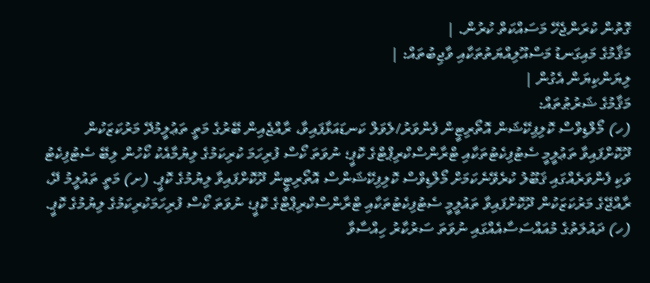ގޮތުން ކުރަންޖެހޭ މަސައްކަތް ކުރުން. |
މަޤާމުގެ މައިގަނޑު މަސްއޫލިއްޔަތުތަކާއި ވާޖިބުތައް: |
ލިޔަންކިޔަން އެގުން |
މަޤާމުގެ ޝަރުޠުތައް:
(ހ) މޯލްޑިވްސް ކޮލިފިކޭޝަން އޮތޯރިޓީން ފެންވަރު/ލެވަލް ކަނޑައަޅާފައިވާ، ރާއްޖެއިން ބޭރުގެ މަތީ ތަޢުލީމުދޭ މަރުކަޒަކުން ދޫކޮށްފައިވާ ތަޢުލީމީ ސެޓުފިކެޓުތަކާއި ޓްރާންސްކްރިޕްޓްގެ ކޮޕީ؛ ނުވަތަ ކޯސް ފުރިހަމަ ކުރިކަމުގެ ލިޔުމާއެކު ކޯހުން ލިބޭ ސެޓުފިކެޓު ވަކި ފެންވަރެއްގައި ޤަބޫލު ކުރެވޭނެކަމަށް މޯލްޑިވްސް ކޮލިފިކޭޝަންސް އޮތޯރިޓީން ދޫކޮށްފައިވާ ލިޔުމުގެ ކޮޕީ. (ށ) މަތީ ތައުލީމު ދޭ، ރާއްޖޭގެ މަރުކަޒަކުން ދޫކޮށްފައިވާ ތައުލީމީ ސެޓުފިކެޓުތަކާއި ޓްރާންސްކްރިޕްޓްގެ ކޮޕީ؛ ނުވަތަ ކޯސް ފުރިހަމަކުރިކަމުގެ ލިޔުމުގެ ކޮޕީ.
(ހ) ދައުލަތުގެ މުއައްސަސާއެއްގައި ނުވަތަ ސަރުކާރު ހިއްސާވާ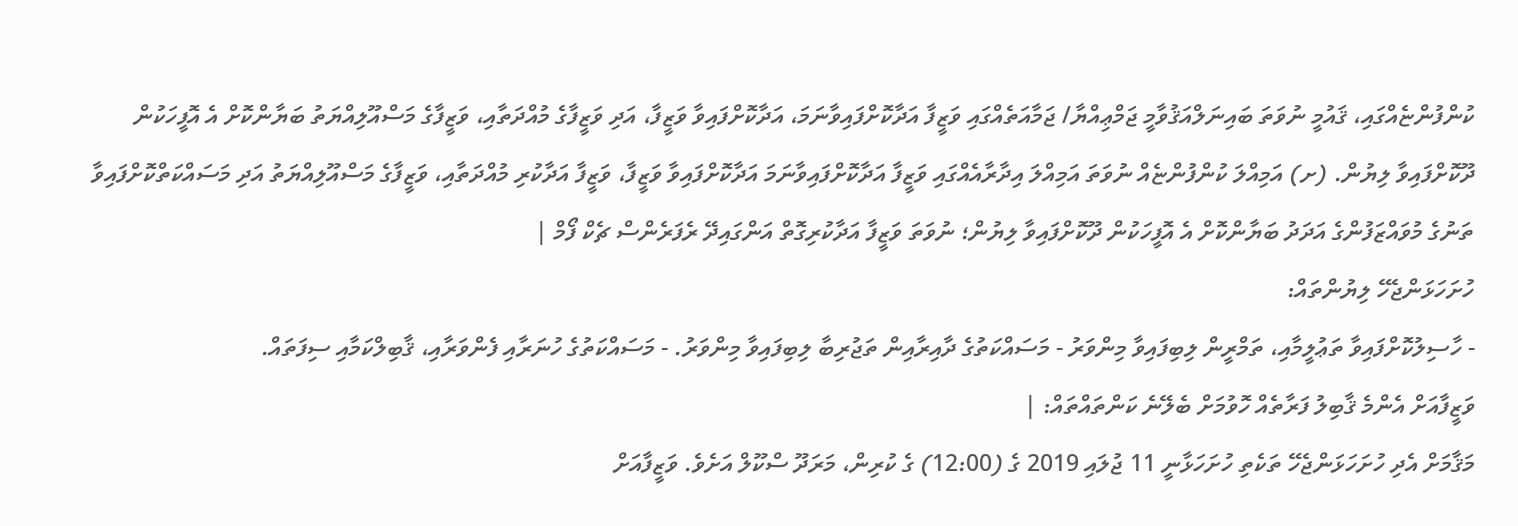ކުންފުންޏެއްގައި، ޤައުމީ ނުވަތަ ބައިނަލްއަޤުވާމީ ޖަމްޢިއްޔާ/ ޖަމާއަތެއްގައި ވަޒީފާ އަދާކޮށްފައިވާނަމަ، އަދާކޮށްފައިވާ ވަޒީފާ، އަދި ވަޒީފާގެ މުއްދަތާއި، ވަޒީފާގެ މަސްއޫލިއްޔަތު ބަޔާންކޮށް އެ އޮފީހަކުން ދޫކޮށްފައިވާ ލިޔުން. (ށ) އަމިއްލަ ކުންފުންޏެއް ނުވަތަ އަމިއްލަ އިދާރާއެއްގައި ވަޒީފާ އަދާކޮށްފައިވާނަމަ އަދާކޮށްފައިވާ ވަޒީފާ، ވަޒީފާ އަދާކުރި މުއްދަތާއި، ވަޒީފާގެ މަސްއޫލިއްޔަތު އަދި މަސައްކަތްކޮށްފައިވާ ތަނުގެ މުވައްޒަފުންގެ އަދަދު ބަޔާންކޮށް އެ އޮފީހަކުން ދޫކޮށްފައިވާ ލިޔުން؛ ނުވަތަ ވަޒީފާ އަދާކުރިގޮތް އަންގައިދޭ ރެފަރެންސް ޗެކް ފޯމް |
ހުށަހަޅަންޖެހޭ ލިޔުންތައް:
- ހާސިލުކޮށްފައިވާ ތަޢުލީމާއި، ތަމްރީން ލިބިފައިވާ މިންވަރު - މަސައްކަތުގެ ދާއިރާއިން ތަޖުރިބާ ލިބިފައިވާ މިންވަރު. - މަސައްކަތުގެ ހުނަރާއި ފެންވަރާއި، ޤާބިލްކަމާއި ސިފަތައް.
ވަޒީފާއަށް އެންމެ ޤާބިލު ފަރާތެއް ހޮވުމަށް ބެލޭނެ ކަންތައްތައް: |
މަޤާމަށް އެދި ހުށަހަޅަންޖެހޭ ތަކެތި ހުށަހަޅާނީ 11 ޖުލައި 2019 ގެ (12:00) ގެ ކުރިން، މަރަދޫ ސްކޫލް އަށެވެ. ވަޒީފާއަށް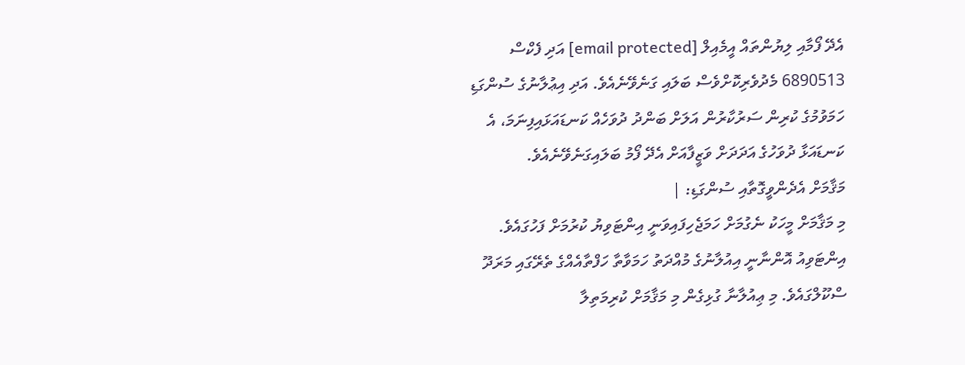އެދޭ ފޯމާއި ލިޔުންތައް އީމެއިލް [email protected] އަދި ފެކްސް 6890513 މެދުވެރިކޮށްވެސް ބަލައި ގަނެވޭނެއެވެ. އަދި އިޢުލާނުގެ ސުންގަޑި ހަމަވުމުގެ ކުރިން ސަރުކާރުން އަލަށް ބަންދު ދުވަހެއް ކަނޑައަޅައިފިނަމަ، އެ ކަނޑައަޅާ ދުވަހުގެ އަދަދަށް ވަޒީފާއަށް އެދޭ ފޯމު ބަލައިގަނެވޭނެއެވެ.
މަޤާމަށް އެދެންވީގޮތާއި ސުންގަޑި: |
މި މަޤާމަށް މީހަކު ނެގުމަށް ހަމަޖެހިފައިވަނީ އިންޓަވިޔު ކުރުމަށް ފަހުގައެވެ. އިންޓަވިއު އޮންނާނީ އިއުލާނުގެ މުއްދަތު ހަމަވާތާ ހަފްތާއެއްގެ ތެރޭގައި މަރަދޫ ސްކޫލްގައެވެ. މި ޢިއުލާނާ ގުޅިގެން މި މަޤާމަށް ކުރިމަތިލާ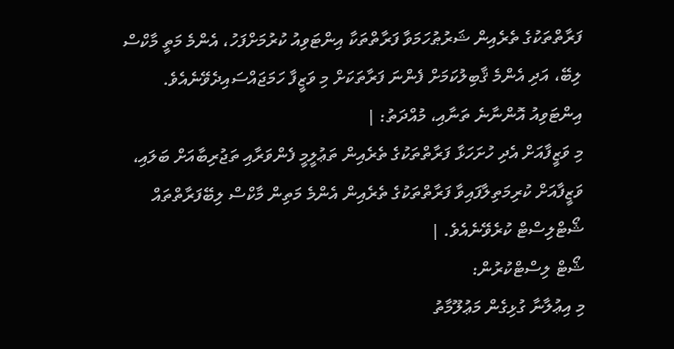ފަރާތްތަކުގެ ތެރެއިން ޝަރުޠުހަމަވާ ފަރާތްތަކާ އިންޓަވިއު ކުރުމަށްފަހު، އެންމެ މަތީ މާކްސް ލިބޭ، އަދި އެންމެ ޤާބިލުކަމަށް ފެންނަ ފަރާތަކަށް މި ވަޒީފާ ހަމަޖައްސައިދެވޭނެއެވެ.
އިންޓަވިއު އޮންނާނެ ތަނާއި، މުއްދަތު: |
މި ވަޒީފާއަށް އެދި ހުށަހަޅާ ފަރާތްތަކުގެ ތެރެއިން ތަޢުލީމީ ފެންވަރާއި ތަޖުރިބާއަށް ބަލައި، ވަޒީފާއަށް ކުރިމަތިލާފައިވާ ފަރާތްތަކުގެ ތެރެއިން އެންމެ މަތިން މާކްސް ލިބޭފަރާތްތައް ޝޯޓްލިސްޓް ކުރެވޭނެއެވެ. |
ޝޯޓް ލިސްޓްކުރުން:
މި އިޢުލާނާ ގުޅިގެން މަޢުލޫމާތު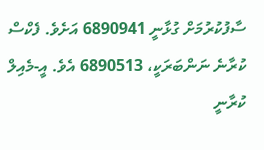ސާފުކުރުމަށް ގުޅާނީ 6890941 އަށެވެ. ފެކްސް ކުރާނެ ނަންބަރަކީ، 6890513 އެވެ. އީ-މެއިލް ކުރާނީ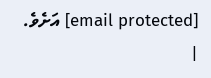[email protected] އަށެވެ. |